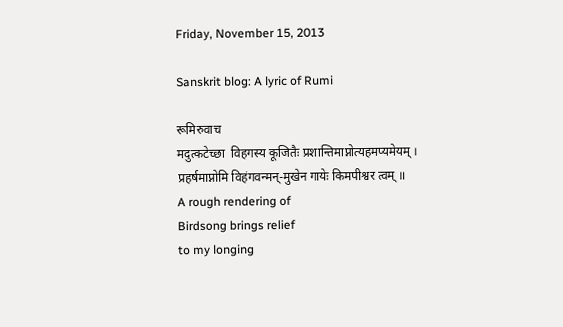Friday, November 15, 2013

Sanskrit blog: A lyric of Rumi

रूमिरुवाच
मदुत्कटेच्छा  विहगस्य कूजितैः प्रशान्तिमाप्नोत्यहमप्यमेयम् ।
प्रहर्षमाप्नोमि विहंगवन्मन्-मुखेन गायेः किमपीश्वर त्वम् ॥
A rough rendering of
Birdsong brings relief
to my longing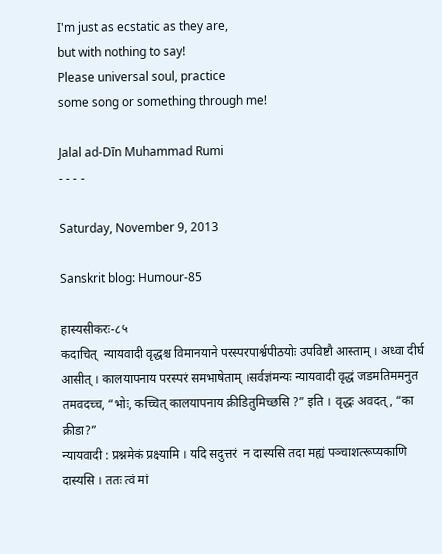I'm just as ecstatic as they are,
but with nothing to say!
Please universal soul, practice
some song or something through me!

Jalal ad-Dīn Muhammad Rumi
- - - -

Saturday, November 9, 2013

Sanskrit blog: Humour-85

हास्यसीकरः-८५
कदाचित्  न्यायवादी वृद्धश्च विमानयाने परस्परपार्श्वपीठयोः उपविष्टौ आस्ताम् । अध्वा दीर्घ आसीत् । कालयापनाय परस्परं समभाषेताम् ।सर्वज्ञंमन्यः न्यायवादी वृद्धं जडमतिममनुत तमवदच्च, “भोः, कच्चित् कालयापनाय क्रीडितुमिच्छसि ?” इति । वृद्धः अवदत्, “का क्रीडा?”
न्यायवादी : प्रश्नमेकं प्रक्ष्यामि । यदि सदुत्तरं  न दास्यसि तदा मह्यं पञ्चाशत्‍रूप्यकाणि दास्यसि । ततः त्वं मां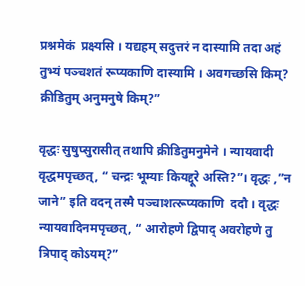प्रश्नमेकं  प्रक्ष्यसि । यद्यहम् सदुत्तरं न दास्यामि तदा अहं तुभ्यं पञ्चशतं रूप्यकाणि दास्यामि । अवगच्छसि किम्? क्रीडितुम् अनुमनुषे किम्?”

वृद्धः सुषुप्सुरासीत् तथापि क्रीडितुमनुमेने । न्यायवादी वृद्धमपृच्छत्, “ चन्द्रः भूम्याः कियद्दूरे अस्ति?”। वृद्धः ,”न जाने” इति वदन् तस्मै पञ्चाशत्‍रूप्यकाणि  ददौ । वृद्धः न्यायवादिनमपृच्छत्, “ आरोहणे द्विपाद् अवरोहणे तु त्रिपाद् कोऽयम्?”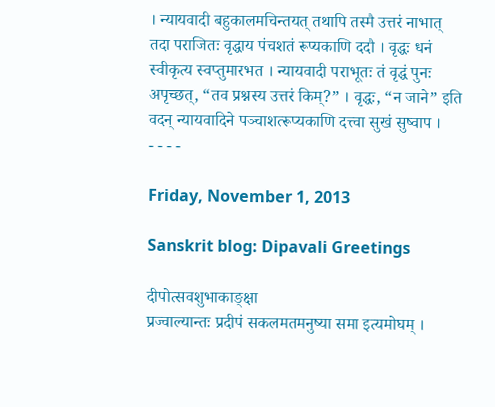। न्यायवादी बहुकालमचिन्तयत् तथापि तस्मै उत्तरं नाभात् तदा पराजितः वृद्धाय पंचशतं रूप्यकाणि ददौ । वृद्धः धनं स्वीकृत्य स्वप्तुमारभत । न्यायवादी पराभूतः तं वृद्धं पुनः अपृच्छत्, “तव प्रश्नस्य उत्तरं किम्?” । वृद्धः, “न जाने” इति वदन् न्यायवादिने पञ्चाशत्‍रूप्यकाणि दत्त्वा सुखं सुष्वाप ।
- - - -

Friday, November 1, 2013

Sanskrit blog: Dipavali Greetings

दीपोत्सवशुभाकाङ्क्षा
प्रज्वाल्यान्तः प्रदीपं सकलमतमनुष्या समा इत्यमोघम् ।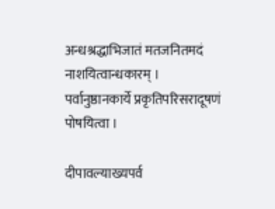अन्धश्रद्धाभिजातं मतजनितमदं नाशयित्वान्धकारम् ।
पर्वानुष्ठानकार्ये प्रकृतिपरिसरादूषणं पोषयित्वा ।

दीपावल्याख्यपर्व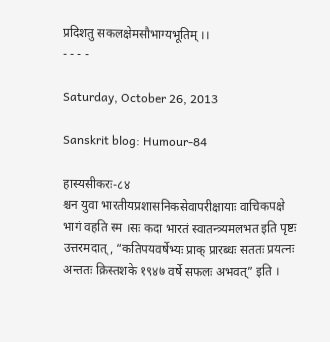प्रदिशतु सकलक्षेमसौभाग्यभूतिम् ।।
- - - -

Saturday, October 26, 2013

Sanskrit blog: Humour-84

हास्यसीकरः-८४
श्चन युवा भारतीयप्रशासनिकसेवापरीक्षायाः वाचिकपक्षे भागं वहति स्म ।सः कदा भारतं स्वातन्त्र्यमलभत इति पृष्टः उत्तरमदात्, “कतिपयवर्षेभ्यः प्राक् प्रारब्धः सततः प्रयत्नः अन्ततः क्रिस्तशके १९४७ वर्षे सफलः अभवत्” इति ।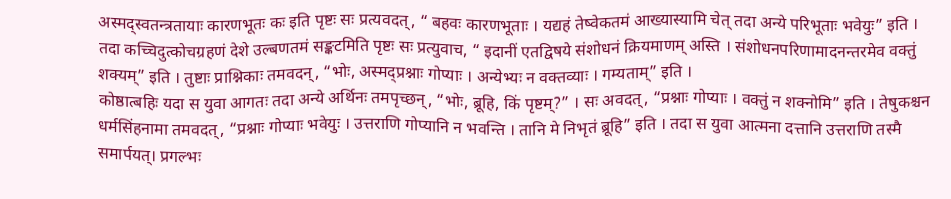अस्मद्स्वतन्त्रतायाः कारणभूतः कः इति पृष्टः सः प्रत्यवदत्, “ बहवः कारणभूताः । यद्यहं तेष्वेकतमं आख्यास्यामि चेत् तदा अन्ये परिभूताः भवेयुः” इति । तदा कच्चिदुत्कोचग्रहणं देशे उल्बणतमं सङ्कटमिति पृष्टः सः प्रत्युवाच, “ इदानीं एतद्विषये संशोधनं क्रियमाणम् अस्ति । संशोधनपरिणामादनन्तरमेव वक्तुं शक्यम्” इति । तुष्टाः प्राश्निकाः तमवदन्, “भोः, अस्मद्प्रश्नाः गोप्याः । अन्येभ्यः न वक्तव्याः । गम्यताम्” इति ।
कोष्ठात्बहिः यदा स युवा आगतः तदा अन्ये अर्थिनः तमपृच्छन्, “भोः, ब्रूहि, किं पृष्टम्?” । सः अवदत्, “प्रश्नाः गोप्याः । वक्तुं न शक्नोमि” इति । तेषुकश्चन धर्मसिंहनामा तमवदत्, “प्रश्नाः गोप्याः भवेयुः । उत्तराणि गोप्यानि न भवन्ति । तानि मे निभृतं ब्रूहि” इति । तदा स युवा आत्मना दत्तानि उत्तराणि तस्मै समार्पयत्। प्रगल्भः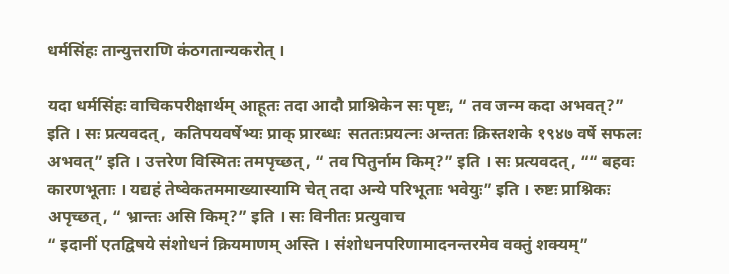धर्मसिंहः तान्युत्तराणि कंठगतान्यकरोत् ।

यदा धर्मसिंहः वाचिकपरीक्षार्थम् आहूतः तदा आदौ प्राश्निकेन सः पृष्टः, “ तव जन्म कदा अभवत्?” इति । सः प्रत्यवदत्,  कतिपयवर्षेभ्यः प्राक् प्रारब्धः  सततःप्रयत्नः अन्ततः क्रिस्तशके १९४७ वर्षे सफलः अभवत्” इति । उत्तरेण विस्मितः तमपृच्छत्, “ तव पितुर्नाम किम्?” इति । सः प्रत्यवदत्, ““ बहवः कारणभूताः । यद्यहं तेष्वेकतममाख्यास्यामि चेत् तदा अन्ये परिभूताः भवेयुः” इति । रुष्टः प्राश्निकः अपृच्छत्, “ भ्रान्तः असि किम्?” इति । सः विनीतः प्रत्युवाच
“ इदानीं एतद्विषये संशोधनं क्रियमाणम् अस्ति । संशोधनपरिणामादनन्तरमेव वक्तुं शक्यम्”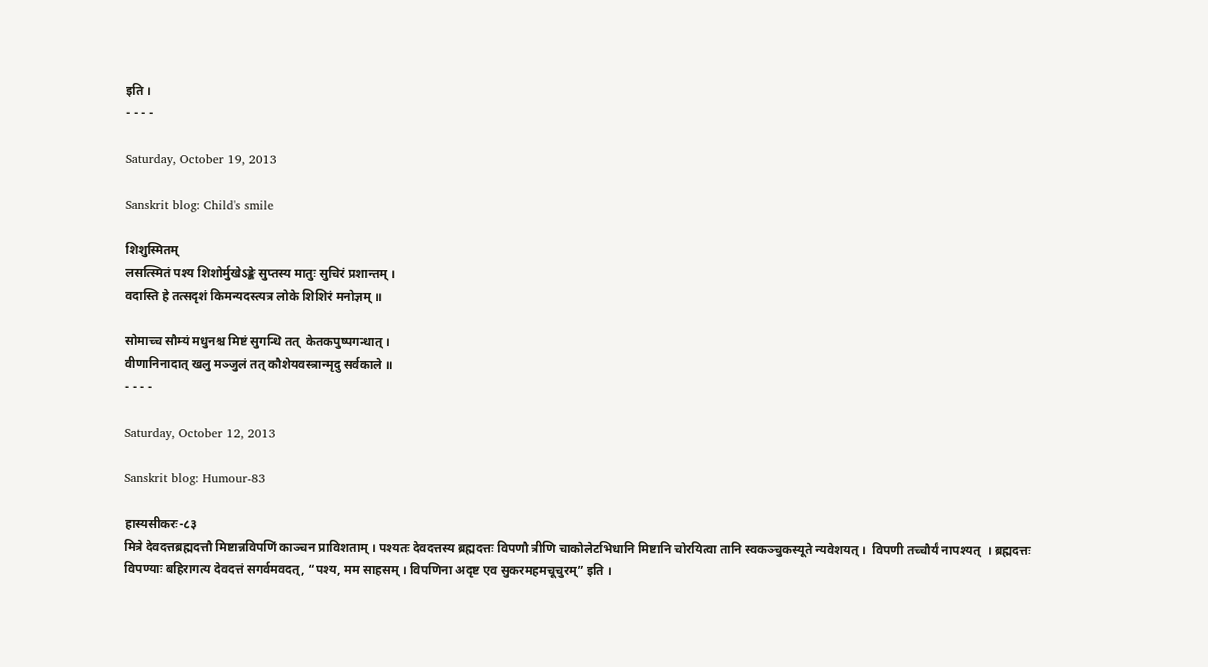इति ।
- - - -

Saturday, October 19, 2013

Sanskrit blog: Child's smile

शिशुस्मितम्
लसत्स्मितं पश्य शिशोर्मुखेऽङ्के सुप्तस्य मातुः सुचिरं प्रशान्तम् ।
वदास्ति हे तत्सदृशं किमन्यदस्त्यत्र लोके शिशिरं मनोज्ञम् ॥

सोमाच्च सौम्यं मधुनश्च मिष्टं सुगन्धि तत्  केतकपुष्पगन्धात् ।
वीणानिनादात् खलु मञ्जुलं तत् कौशेयवस्त्रान्मृदु सर्वकाले ॥
- - - -

Saturday, October 12, 2013

Sanskrit blog: Humour-83

हास्यसीकरः-८३
मित्रे देवदत्तब्रह्मदत्तौ मिष्टान्नविपणिं काञ्चन प्राविशताम् । पश्यतः देवदत्तस्य ब्रह्मदत्तः विपणौ त्रीणि चाकोलेटभिधानि मिष्टानि चोरयित्वा तानि स्वकञ्चुकस्यूते न्यवेशयत् ।  विपणी तच्चौर्यं नापश्यत्  । ब्रह्मदत्तः विपण्याः बहिरागत्य देवदत्तं सगर्वमवदत्, “पश्य, मम साहसम् । विपणिना अदृष्ट एव सुकरमहमचूचुरम्” इति ।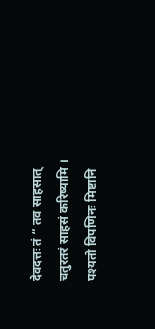देवदत्तः तं “ तव साहसात् चतुरतरं साहसं करिष्यामि । पश्यतो विपणिनः मिष्टानि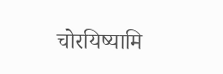चोरयिष्यामि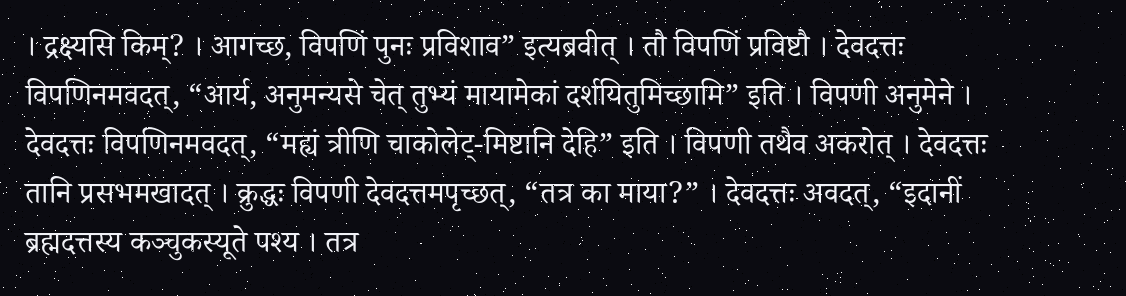। द्रक्ष्यसि किम्? । आगच्छ, विपणिं पुनः प्रविशाव” इत्यब्रवीत् । तौ विपणिं प्रविष्टौ । देवदत्तः विपणिनमवदत्, “आर्य, अनुमन्यसे चेत् तुभ्यं मायामेकां दर्शयितुमिच्छामि” इति । विपणी अनुमेने । देवदत्तः विपणिनमवदत्, “मह्यं त्रीणि चाकोलेट्-मिष्टानि देहि” इति । विपणी तथैव अकरोत् । देवदत्तः तानि प्रसभमखादत् । क्रुद्धः विपणी देवदत्तमपृच्छत्, “तत्र का माया?” । देवदत्तः अवदत्, “इदानीं ब्रह्मदत्तस्य कञ्चुकस्यूते पश्य । तत्र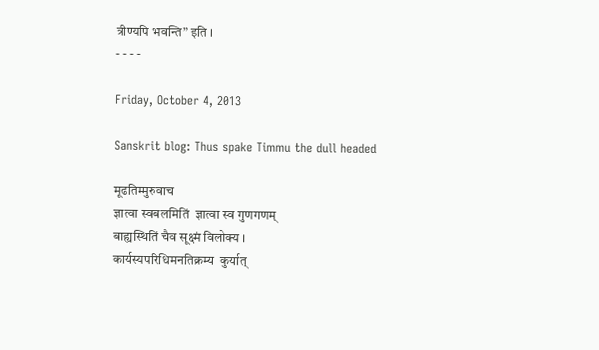त्रीण्यपि भवन्ति” इति ।
- - - -

Friday, October 4, 2013

Sanskrit blog: Thus spake Timmu the dull headed

मूढतिम्मुरुवाच
ज्ञात्वा स्वबलमितिं  ज्ञात्वा स्व गुणगणम्
बाह्यस्थितिं चैव सूक्ष्मं विलोक्य ।
कार्यस्यपरिधिमनतिक्रम्य  कुर्यात्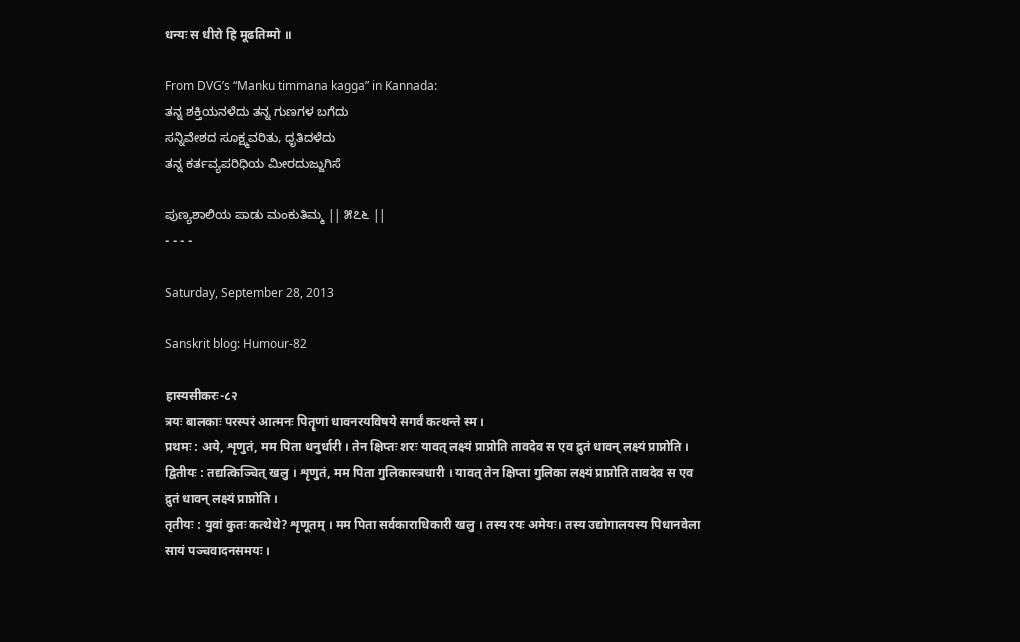धन्यः स धीरो हि मूढतिम्मो ॥

From DVG’s “Manku timmana kagga” in Kannada:
ತನ್ನ ಶಕ್ತಿಯನಳೆದು ತನ್ನ ಗುಣಗಳ ಬಗೆದು
ಸನ್ನಿವೇಶದ ಸೂಕ್ಷ್ಮವರಿತು, ಧೃತಿದಳೆದು
ತನ್ನ ಕರ್ತವ್ಯಪರಿಧಿಯ ಮೀರದುಜ್ಜುಗಿಸೆ

ಪುಣ್ಯಶಾಲಿಯ ಪಾಡು ಮಂಕುತಿಮ್ಮ || ೫೭೬ ||
- - - -

Saturday, September 28, 2013

Sanskrit blog: Humour-82

हास्यसीकरः-८२
त्रयः बालकाः परस्परं आत्मनः पितॄणां धावनरयविषये सगर्वं कत्थन्ते स्म ।
प्रथमः : अये, शृणुतं, मम पिता धनुर्धारी । तेन क्षिप्तः शरः यावत् लक्ष्यं प्राप्नोति तावदेव स एव द्रुतं धावन् लक्ष्यं प्राप्नोति ।
द्वितीयः : तद्यत्किञ्चित् खलु । शृणुतं, मम पिता गुलिकास्त्रधारी । यावत् तेन क्षिप्ता गुलिका लक्ष्यं प्राप्नोति तावदेव स एव द्रुतं धावन् लक्ष्यं प्राप्नोति ।
तृतीयः : युवां कुतः कत्थेथे? शृणूतम् । मम पिता सर्वकाराधिकारी खलु । तस्य रयः अमेयः। तस्य उद्योगालयस्य पिधानवेला सायं पञ्चवादनसमयः ।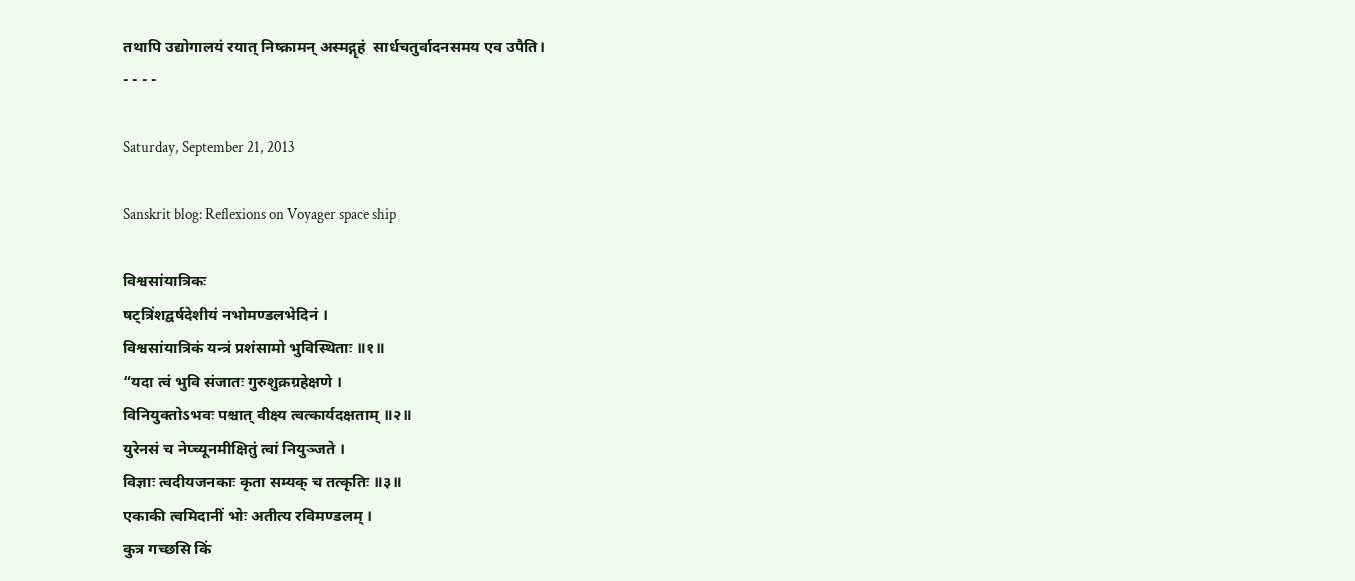तथापि उद्योगालयं रयात् निष्क्रामन् अस्मद्गृहं  सार्धचतुर्वादनसमय एव उपैति।
- - - -

Saturday, September 21, 2013

Sanskrit blog: Reflexions on Voyager space ship

विश्वसांयात्रिकः
षट्त्रिंशद्वर्षदेशीयं नभोमण्डलभेदिनं ।
विश्वसांयात्रिकं यन्त्रं प्रशंसामो भुविस्थिताः ॥१॥
“यदा त्वं भुवि संजातः गुरुशुक्रग्रहेक्षणे ।
विनियुक्तोऽभवः पश्चात् वीक्ष्य त्वत्कार्यदक्षताम् ॥२॥
युरेनसं च नेप्च्यूनमीक्षितुं त्वां नियुञ्जते ।
विज्ञाः त्वदीयजनकाः कृता सम्यक् च तत्कृतिः ॥३॥
एकाकी त्वमिदानीं भोः अतीत्य रविमण्डलम् ।
कुत्र गच्छसि किं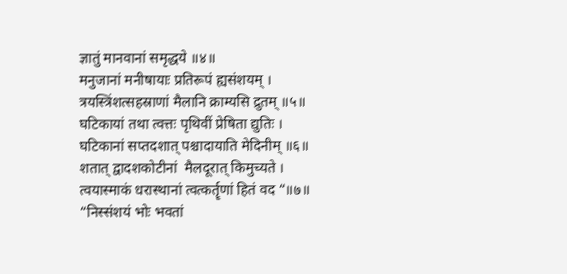ज्ञातुं मानवानां समृद्धये ॥४॥
मनुजानां मनीषायाः प्रतिरूपं ह्यसंशयम् ।
त्रयस्त्रिंशत्सहस्राणां मैलानि क्राम्यसि द्रुतम् ॥५॥
घटिकायां तथा त्वत्तः पृथिवीं प्रेषिता द्युतिः ।
घटिकानां सप्तदशात् पश्चादायाति मेदिनीम् ॥६॥
शतात् द्वादशकोटीनां  मैलदूरात् किमुच्यते ।
त्वयास्माकं धरास्थानां त्वत्कर्तॄणां हितं वद “॥७॥
“निस्संशयं भोः भवतां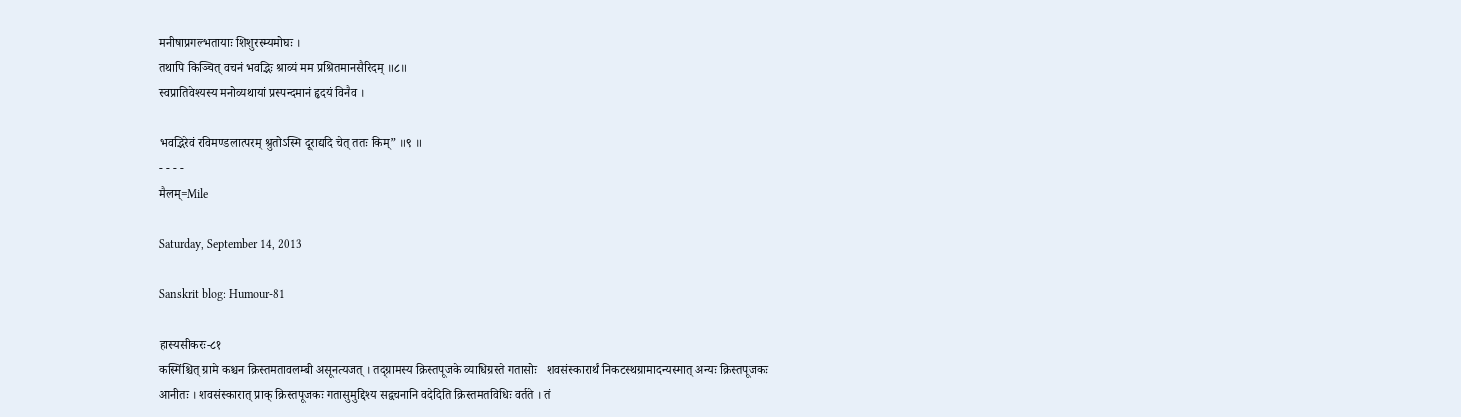मनीषाप्रगल्भतायाः शिशुरस्म्यमोघः ।
तथापि किञ्चित् वचनं भवद्भिः श्राव्यं मम प्रश्रितमानसैरिदम् ॥८॥
स्वप्रातिवेश्यस्य मनोव्यथायां प्रस्पन्दमानं हृदयं विनैव ।

भवद्भिरेवं रविमण्डलात्परम् श्रुतोऽस्मि दूराद्यदि चेत् ततः किम्” ॥९ ॥
- - - -
मैलम्=Mile

Saturday, September 14, 2013

Sanskrit blog: Humour-81

हास्यसीकरः-८१
कस्मिंश्चित् ग्रामे कश्चन क्रिस्तमतावलम्बी असूनत्यजत् । तद्ग्रामस्य क्रिस्तपूजके व्याधिग्रस्ते गतासोः   शवसंस्कारार्थं निकटस्थग्रामादन्यस्मात् अन्यः क्रिस्तपूजकः आनीतः । शवसंस्कारात् प्राक् क्रिस्तपूजकः गतासुमुद्दिश्य सद्वचनानि वदेदिति क्रिस्तमतविधिः वर्तते । तं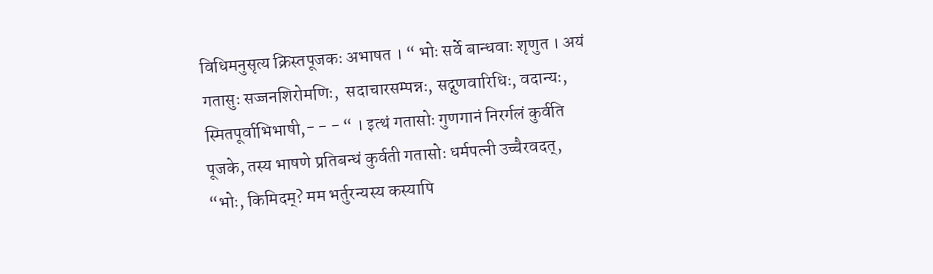विधिमनुसृत्य क्रिस्तपूजकः अभाषत । “ भोः सर्वे बान्धवाः शृणुत । अयं गतासुः सज्जनशिरोमणिः,  सदाचारसम्पन्नः, सद्गुणवारिधिः, वदान्यः, स्मितपूर्वाभिभाषी,- - - “ । इत्थं गतासोः गुणगानं निरर्गलं कुर्वति पूजके, तस्य भाषणे प्रतिबन्धं कुर्वती गतासोः धर्मपत्नी उच्चैरवदत्, “भोः, किमिदम्? मम भर्तुरन्यस्य कस्यापि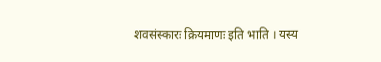शवसंस्कारः क्रियमाणः इति भाति । यस्य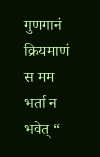गुणगानं क्रियमाणं स मम भर्ता न भवेत् “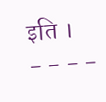इति ।
- - - -